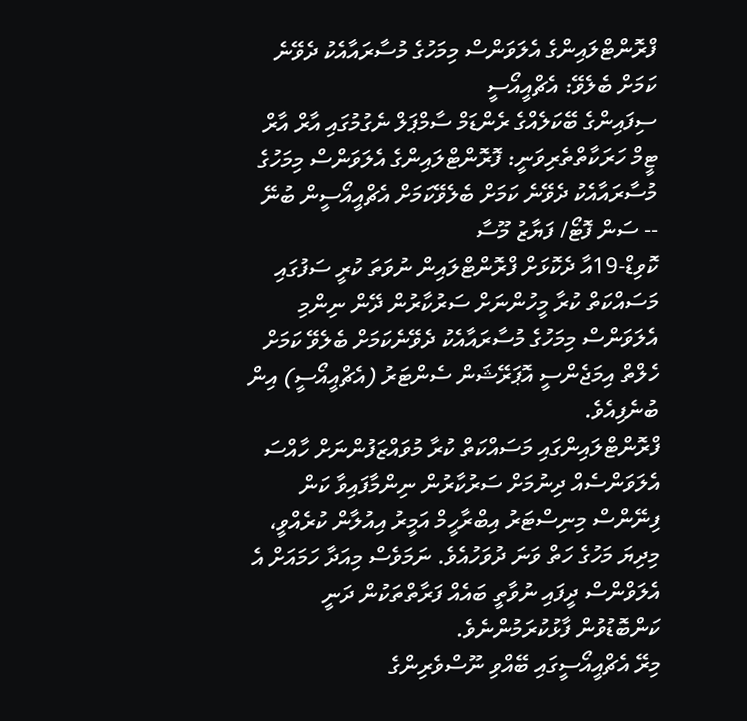ފްރޮންޓްލައިންގެ އެލަވަންސް މިމަހުގެ މުސާރައާއެކު ދެވޭނެ ކަމަށް ބެލެވޭ: އެޗްއީއޯސީ
ސިފައިންގެ ބޭކަލެއްގެ ރެންޑަމް ސާމްޕަލް ނެގުމުގައި އާރް އާރް ޓީމް ހަރަކާތްތެރިވަނީ: ފޮރޮންޓްލައިންގެ އެލަވަންސް މިމަހުގެ މުސާރައާއެކު ދެވޭނެ ކަމަށް ބެލެވޭކަމަށް އެޗްއީއޯސީން ބުނޭ -- ސަން ފޮޓޯ/ ފަޔާޒު މޫސާ
ކޮވިޑް-19އާ ދެކޮޅަށް ފްރޮންޓްލައިން ނުވަތަ ކުރީ ސަފުގައި މަސައްކަތް ކުރާ މީހުންނަށް ސަރުކާރުން ދޭން ނިންމި އެލަވަންސް މިމަހުގެ މުސާރައާއެކު ދެވޭނެކަމަށް ބެލެވޭ ކަމަށް ހެލްތް އިމަޖެންސީ އޮޕަރޭޝަން ސެންޓަރު (އެޗްއީއޯސީ) އިން ބުނެފިއެވެ.
ފްރޮންޓްލައިންގައި މަސައްކަތް ކުރާ މުވައްޒަފުންނަށް ހާއްސަ އެލަވަންސެއް ދިނުމަށް ސަރުކާރުން ނިންމާފައިވާ ކަން ފިނޭންސް މިނިސްޓަރު އިބްރާހީމް އަމީރު އިއުލާން ކުރެއްވީ، މިދިޔަ މަހުގެ ހަތް ވަނަ ދުވަހުއެވެ. ނަމަވެސް މިއަދާ ހަމައަށް އެ އެލަވްންސް ދީފައި ނުވާތީ ބައެއް ފަރާތްތަކުން ދަނީ ކަންބޮޑުވުން ފާޅުކުރަމުންނެވެ.
މިރޭ އެޗްއީއޯސީގައި ބޭއްވި ނޫސްވެރިންގެ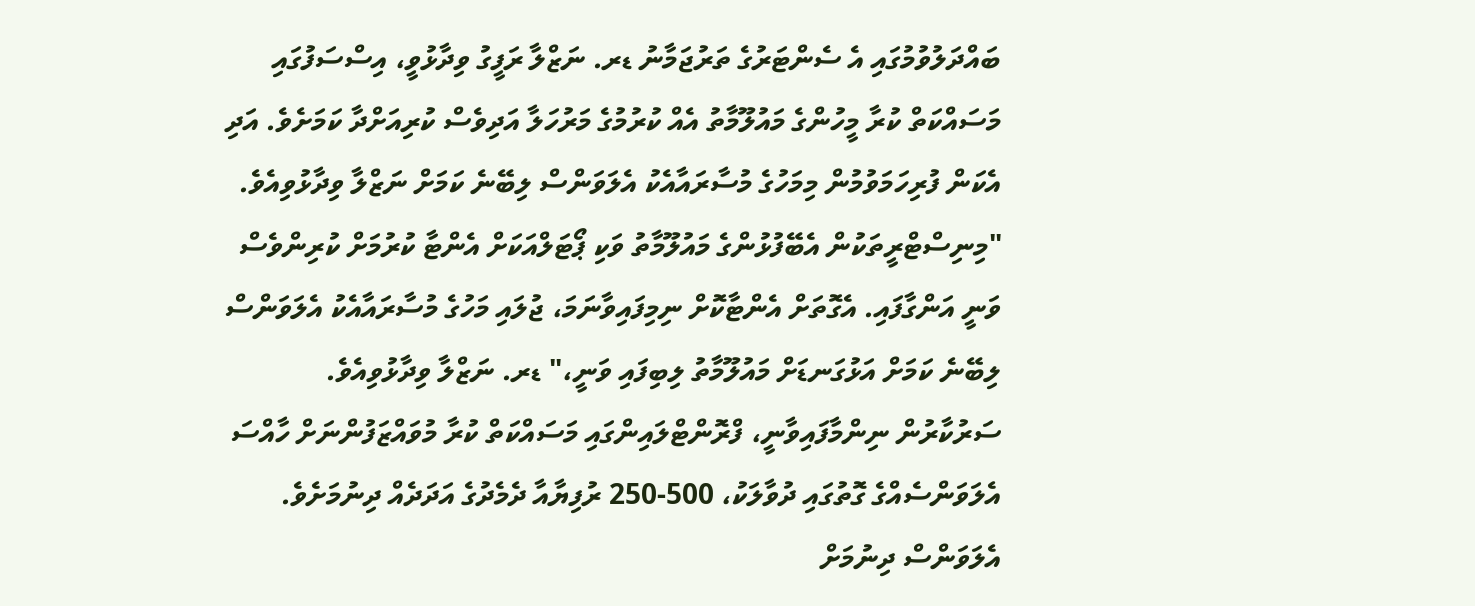ބައްދަލުވުމުގައި އެ ސެންޓަރުގެ ތަރުޖަމާނު ޑރ. ނަޒްލާ ރަފީގު ވިދާޅުވީ، އިސްސަފުގައި މަސައްކަތް ކުރާ މީހުންގެ މައުލޫމާތު އެއް ކުރުމުގެ މަރުހަލާ އަދިވެސް ކުރިއަށްދާ ކަމަށެވެ. އަދި އެކަން ފުރިހަމަވުމުން މިމަހުގެ މުސާރައާއެކު އެލަވަންސް ލިބޭނެ ކަމަށް ނަޒްލާ ވިދާޅުވިއެވެ.
"މިނިސްޓްރީތަކުން އެބޭފުޅުންގެ މައުލޫމާތު ވަކި ޕޯޓަލްއަކަށް އެންޓާ ކުރުމަށް ކުރިންވެސް ވަނީ އަންގާފައި. އެގޮތަށް އެންޓާކޮށް ނިމިފައިވާނަމަ، ޖުލައި މަހުގެ މުސާރައާއެކު އެލަވަންސް ލިބޭނެ ކަމަށް އަޅުގަނޑަށް މައުލޫމާތު ލިބިފައި ވަނީ،" ޑރ. ނަޒްލާ ވިދާޅުވިއެވެ.
ސަރުކާރުން ނިންމާފައިވާނީ، ފްރޮންޓްލައިންގައި މަސައްކަތް ކުރާ މުވައްޒަފުންނަށް ހާއްސަ އެލަވަންސެއްގެ ގޮތުގައި ދުވާލަކު، 500-250 ރުފިޔާއާ ދެމެދުގެ އަދަދެއް ދިނުމަށެވެ.
އެލަވަންސް ދިނުމަށް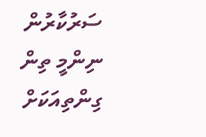ސަރުކާރުން ނިންމީ ތިން ގިންތިއަކަށް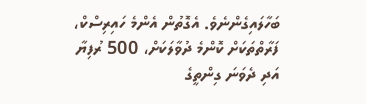ބަހާލައިގެންނެވެ. އެގޮތުން އެންމެ ހައިރިސްކް، ފަރާތްތަކަށް ކޮންމެ ދުވާލަކަށް، 500 ރުފިޔާ އަދި ދެވަނަ ގިންތީގެ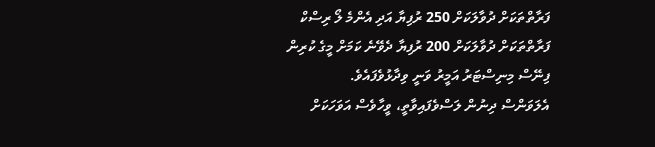ފަރާތްތަކަށް ދުވާލަކަށް 250 ރުފިޔާ އަދި އެންމެ ލޯ ރިސްކް ފަރާތްތަކަށް ދުވާލަކަށް 200 ރުފިޔާ ދެވޭނެ ކަމަށް މީގެ ކުރިން ފިނޭސް މިނިސްޓަރު އަމީރު ވަނީ ވިދާޅުވެފައެވެ.
އެލަވަންސް ދިނުން ލަސްވެފައިވާތީ، ވީހާވެސް އަވަހަކަށް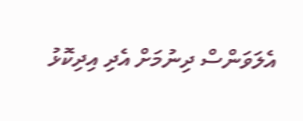އެލަވަންސް ދިނުމަށް އެދި އިދިކޮޅު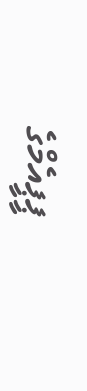ޕީޕީއެމްގެ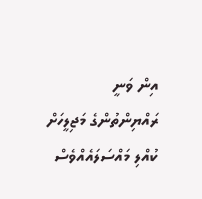އިން ވަނީ ރައްޔިންތުންގެ މަޖިލީހަށް ކުއްލި މައްސަލައެއްވެސް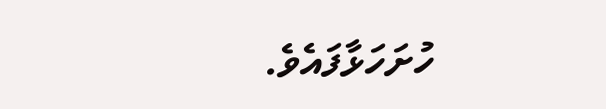ހުށަހަޅާފައެވެ.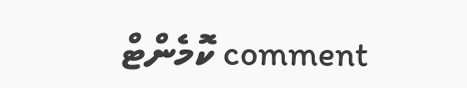comment ކޮމެންޓް